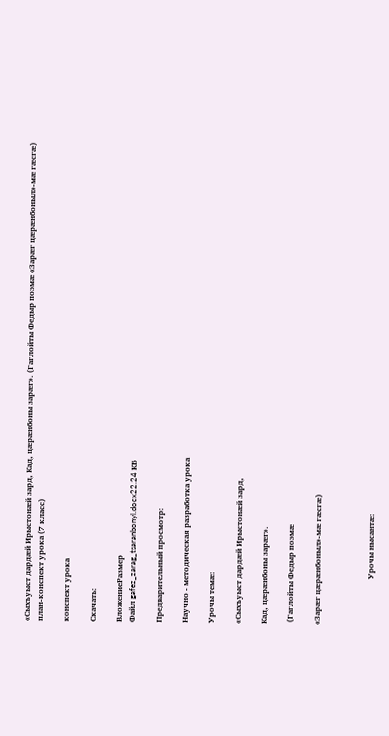«Сыхъуыст дардӕй Ирыстонӕй зард, Кад, цӕрӕнбоны зарӕг». (Гаглойты Федыр поэмӕ «Зарӕг цӕрӕнбоныл»-мӕ гӕсгӕ)
план-конспект урока (7 класс)

конспект урока

Скачать:

ВложениеРазмер
Файл gafez_zarag_tsaranbonyl.docx22.24 КБ

Предварительный просмотр:

Научно - методическая разработка урока

Урочы темӕ:

«Сыхъуыст дардӕй Ирыстонӕй зард,

Кад, цӕрӕнбоны зарӕг».

 (Гаглойты Федыр поэмӕ

«Зарӕг цӕрӕнбоныл»-мӕ гӕсгӕ)



                       Урочы нысантӕ: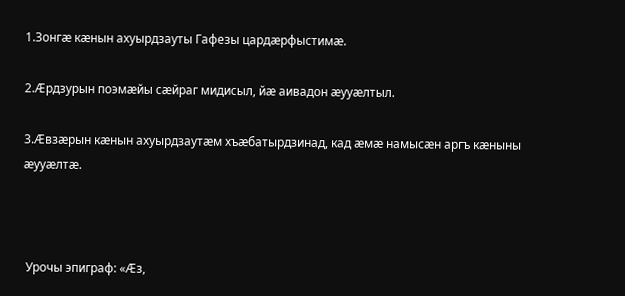1.Зонгæ кæнын ахуырдзауты Гафезы цардæрфыстимæ.

2.Ӕрдзурын поэмӕйы сӕйраг мидисыл, йӕ аивадон ӕууӕлтыл.

3.Ӕвзӕрын кӕнын ахуырдзаутӕм хъӕбатырдзинад, кад ӕмӕ намысӕн аргъ кӕныны ӕууӕлтӕ.



 Урочы эпиграф: «Ӕз,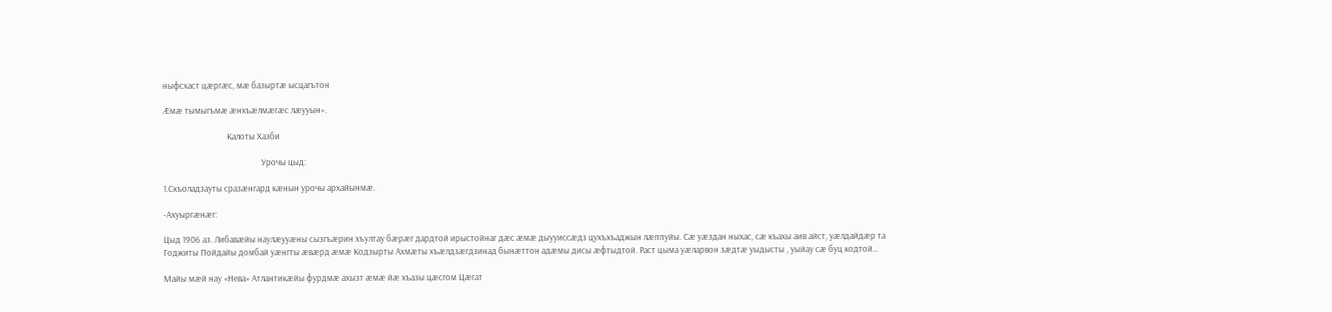ныфсхаст цӕргӕс, мӕ базыртӕ ысцагътон

Ӕмӕ тымыгъмӕ ӕнхъӕлмӕгӕс лӕууын».

                                Калоты Хазби

                                                 Урочы цыд:

1.Скъоладзауты сразӕнгард кӕнын урочы архайынмӕ.

-Ахуыргӕнӕг:

Цыд 1906 аз. Либавæйы наулæууæны сызгъæрин хъултау бæрæг дардтой ирыстойнаг дæс æмæ дыууиссæдз цухъхъаджын лæппуйы. Сæ уæздан ныхас, сæ къахы аив айст, уæлдайдæр та Годжиты Пойдайы домбай уæнгты æвæрд æмæ Кодзырты Ахмæты хъæлдзæгдзинад бынæттон адæмы дисы æфтыдтой. Раст цыма уæларвон зæдтæ уыдысты , уыйау сæ буц кодтой…

Майы мæй нау «Нева» Атлантикæйы фурдмæ ахызт æмæ йæ хъазы цæсгом Цæгат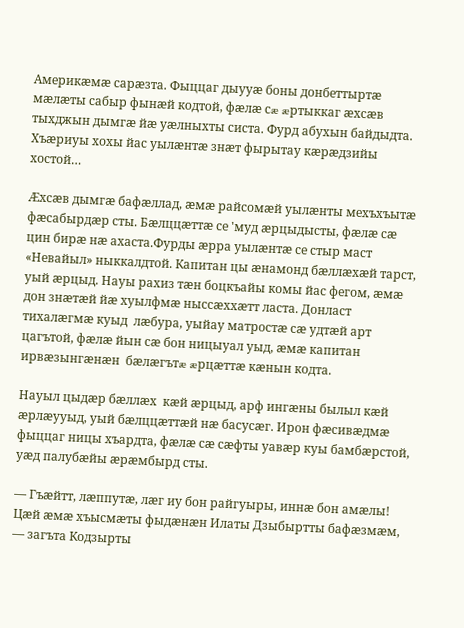Америкæмæ сарæзта. Фыццаг дыууæ боны донбеттыртæ мæлæты сабыр фынæй кодтой, фæлæ сæ æртыккаг æхсæв тыхджын дымгæ йæ уæлныхты систа. Фурд абухын байдыдта.  Хъæриуы хохы йас уылæнтæ знæт фырытау кæрæдзийы хостой…

Æхсæв дымгæ бафæллад, æмæ райсомæй уылæнты мехъхъытæ фæсабырдæр сты. Бæлццæттæ се 'муд æрцыдысты, фæлæ сæ цин бирæ нæ ахаста.Фурды æрра уылæнтæ се стыр маст «Невайыл» ныккалдтой. Капитан цы æнамонд бæллæхæй тарст, уый æрцыд. Науы рахиз тæн боцкъайы комы йас фегом, æмæ дон знæтæй йæ хуылфмæ ныссæххæтт ласта. Донласт тихалæгмæ куыд  лæбура, уыйау матростæ сæ удтæй арт цагътой, фæлæ йын сæ бон ницыуал уыд, æмæ капитан ирвæзынгæнæн  бæлæгътæ æрцæттæ кæнын кодта.

Науыл цыдæр бæллæх  кæй æрцыд, арф ингæны былыл кæй æрлæууыд, уый бæлццæттæй нæ басусæг. Ирон фæсивæдмæ фыццаг ницы хъардта, фæлæ сæ сæфты уавæр куы бамбæрстой, уæд палубæйы æрæмбырд сты.

— Гъæйтт, лæппутæ, лæг иу бон райгуыры, иннæ бон амæлы! Цæй æмæ хъысмæты фыдæнæн Илаты Дзыбыртты бафæзмæм, — загъта Кодзырты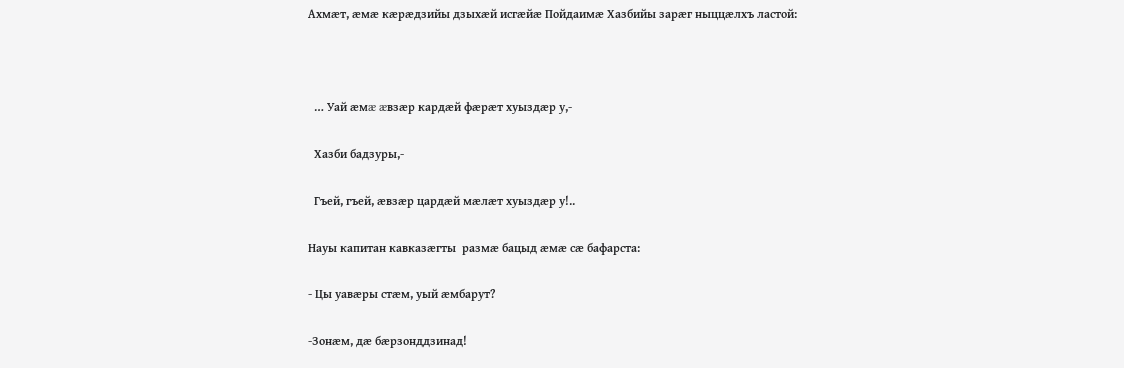Ахмæт, æмæ кæрæдзийы дзыхæй исгæйæ Пойдаимæ Хазбийы зарæг ныццæлхъ ластой:



  … Уай æмæ æвзæр кардæй фæрæт хуыздæр у,-

  Хазби бадзуры,-

  Гъей, гъей, æвзæр цардæй мæлæт хуыздæр у!..

Науы капитан кавказæгты  размæ бацыд æмæ сæ бафарста:

- Цы уавæры стæм, уый æмбарут?

-Зонæм, дæ бæрзонддзинад!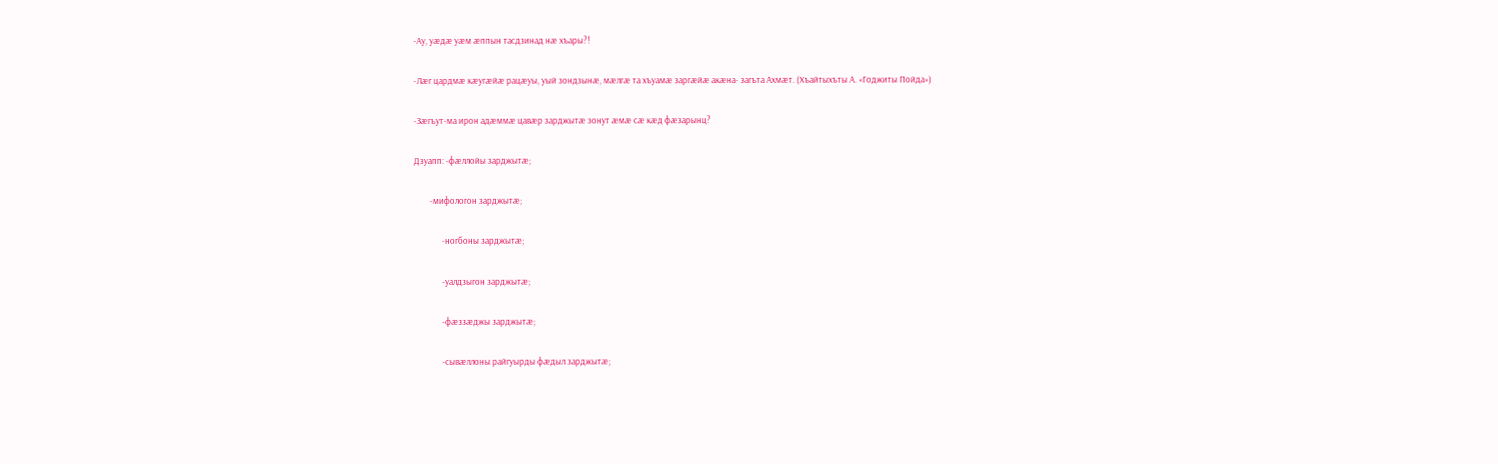-Ау, уæдæ уæм æппын тасдзинад нæ хъары?!

-Лæг цардмæ кæугæйæ рацæуы, уый зондзынæ, мæлгæ та хъуамæ заргæйæ акæна- загъта Ахмæт. (Хъайтыхъты А. «Годжиты Пойда»)

-Зæгъут-ма ирон адæммæ цавæр зарджытæ зонут æмæ сæ кæд фæзарынц?

Дзуапп: -фæллойы зарджытæ;

        -мифологон зарджытæ;

              -ногбоны зарджытæ;

              -уалдзыгон зарджытæ;

              -фæззæджы зарджытæ;

              -сывæллоны райгуырды фæдыл зарджытæ;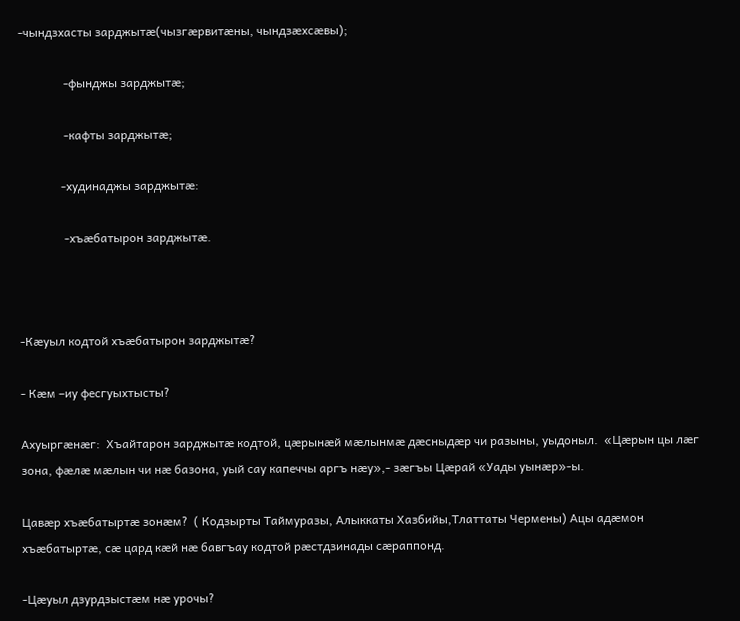-чындзхасты зарджытæ(чызгæрвитæны, чындзæхсæвы);

               -фынджы зарджытæ;

               -кафты зарджытæ;

              -худинаджы зарджытæ:

               -хъæбатырон зарджытæ.



-Кæуыл кодтой хъæбатырон зарджытæ?

- Кæм –иу фесгуыхтысты?

Ахуыргæнæг:  Хъайтарон зарджытæ кодтой, цæрынæй мæлынмæ дæсныдæр чи разыны, уыдоныл.  «Цæрын цы лæг зона, фæлæ мæлын чи нæ базона, уый сау капеччы аргъ нæу»,- зæгъы Цæрай «Уады уынæр»-ы.

Цавæр хъæбатыртæ зонæм?  ( Кодзырты Таймуразы, Алыккаты Хазбийы,Тлаттаты Чермены) Ацы адæмон хъæбатыртæ, сæ цард кæй нæ бавгъау кодтой рæстдзинады сæраппонд.

-Цæуыл дзурдзыстæм нæ урочы?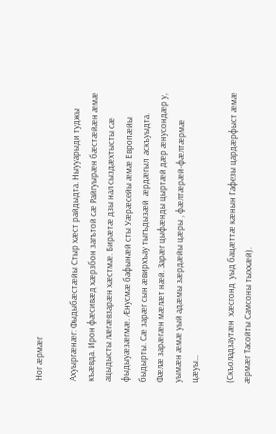Ног ӕрмӕг

Ахуыргӕнӕг: Фыдыбӕстӕйы Стыр хӕст райдыдта. Ныууарыди туджы къӕвда. Ирон фӕсивӕд хӕрзбон загътой сӕ Райгуырӕн бӕстӕйӕн ӕмӕ ацыдысты лӕгӕвзарӕн хӕстмӕ. Бирӕтӕ дзы нал сыздӕхтысты сӕ фыдыуӕзӕгмӕ. Ӕнусмӕ бафынӕй сты Уӕрӕсейы ӕмӕ Европӕйы быдырты. Сӕ зарӕг сын ӕвирхъау тыгъдызӕй  ӕрдӕгыл  аскъуыдта. Фӕлӕ зарӕгӕн мӕлӕт нӕй. Зарӕг цыфӕнды цыртӕй дӕр ӕнусондӕр у, уымӕн ӕмӕ уый адӕмы зӕрдӕйы цӕры , фӕлтӕрӕй-фӕлтӕрмӕ цӕуы…

(Скъоладзаутӕн  хӕсгонд  уыд бацӕттӕ кӕнын Гафезы цардӕрфыст ӕмӕ ӕрмӕг Тасойты Самсоны тыххӕй).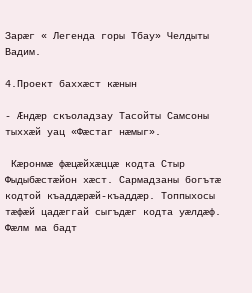Зарӕг « Легенда горы Тбау» Челдыты Вадим.

4.Проект баххӕст кӕнын

- Ӕндӕр скъоладзау Тасойты Самсоны тыххӕй уац «Фӕстаг нӕмыг».

 Кæронмæ фæцæйхæццæ кодта Cтыр Фыдыбæстæйон хæст. Сармадзаны богътæ кодтой къаддæрæй-къаддæр. Топпыхосы тæфæй цадæггай сыгъдæг кодта уæлдæф. Фæлм ма бадт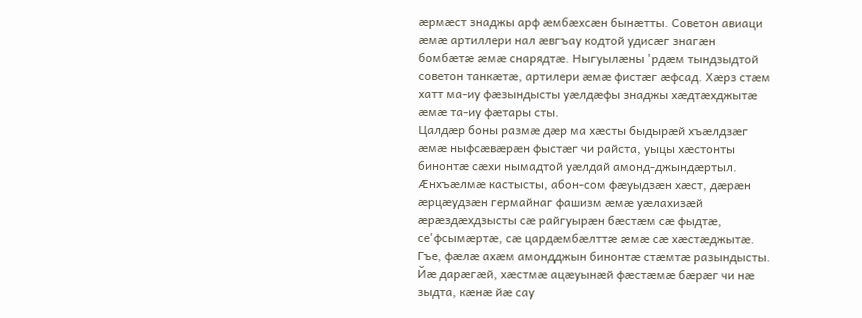æрмæст знаджы арф æмбæхсæн бынæтты. Советон авиаци æмæ артиллери нал æвгъау кодтой удисæг знагæн бомбæтæ æмæ снарядтæ. Ныгуылæны 'рдæм тындзыдтой советон танкæтæ, артилери æмæ фистæг æфсад. Хæрз стæм хатт ма-иу фæзындысты уæлдæфы знаджы хæдтæхджытæ æмæ та-иу фæтары сты.
Цалдæр боны размæ дæр ма хæсты быдырæй хъæлдзæг æмæ ныфсæвæрæн фыстæг чи райста, уыцы хæстонты бинонтæ сæхи нымадтой уæлдай амонд-джындæртыл. Æнхъæлмæ кастысты, абон-сом фæуыдзæн хæст, дæрæн æрцæудзæн гермайнаг фашизм æмæ уæлахизæй æрæздæхдзысты сæ райгуырæн бæстæм сæ фыдтæ, се'фсымæртæ, сæ цардæмбæлттæ æмæ сæ хæстæджытæ. Гъе, фæлæ ахæм амондджын бинонтæ стæмтæ разындысты.
Йæ дарæгæй, хæстмæ ацæуынæй фæстæмæ бæрæг чи нæ зыдта, кæнæ йæ сау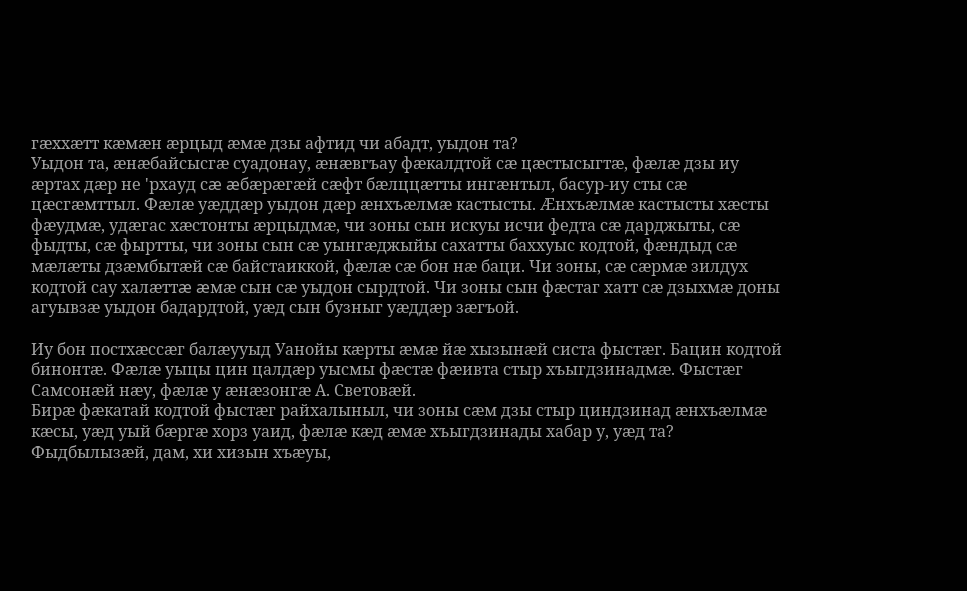гæххæтт кæмæн æрцыд æмæ дзы афтид чи абадт, уыдон та?
Уыдон та, æнæбайсысгæ суадонау, æнæвгъау фæкалдтой сæ цæстысыгтæ, фæлæ дзы иу æртах дæр не 'рхауд сæ æбæрæгæй сæфт бæлццæтты ингæнтыл, басур-иу сты сæ цæсгæмттыл. Фæлæ уæддæр уыдон дæр æнхъæлмæ кастысты. Æнхъæлмæ кастысты хæсты фæудмæ, удæгас хæстонты æрцыдмæ, чи зоны сын искуы исчи федта сæ дарджыты, сæ фыдты, сæ фыртты, чи зоны сын сæ уынгæджыйы сахатты баххуыс кодтой, фæндыд сæ мæлæты дзæмбытæй сæ байстаиккой, фæлæ сæ бон нæ баци. Чи зоны, сæ сæрмæ зилдух кодтой сау халæттæ æмæ сын сæ уыдон сырдтой. Чи зоны сын фæстаг хатт сæ дзыхмæ доны агуывзæ уыдон бадардтой, уæд сын бузныг уæддæр зӕгъой.

Иу бон постхæссæг балæууыд Уанойы кæрты æмæ йæ хызынæй систа фыстæг. Бацин кодтой бинонтæ. Фæлæ уыцы цин цалдæр уысмы фæстæ фæивта стыр хъыгдзинадмæ. Фыстæг Самсонæй нæу, фæлæ у æнæзонгæ А. Световæй.
Бирæ фæкатай кодтой фыстæг райхалыныл, чи зоны сæм дзы стыр циндзинад æнхъæлмæ кæсы, уæд уый бæргæ хорз уаид, фæлæ кæд æмæ хъыгдзинады хабар у, уæд та? Фыдбылызæй, дам, хи хизын хъæуы,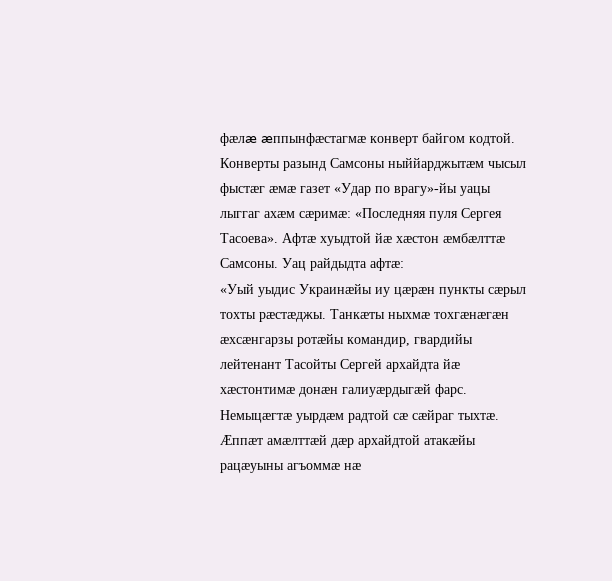фæлæ æппынфæстагмæ конверт байгом кодтой. Конверты разынд Самсоны ныййарджытæм чысыл фыстæг æмæ газет «Удар по врагу»-йы уацы лыггаг ахæм сæримæ: «Последняя пуля Сергея Тасоева». Афтæ хуыдтой йæ хæстон æмбæлттæ Самсоны. Уац райдыдта афтæ:
«Уый уыдис Украинæйы иу цæрæн пункты сæрыл тохты рæстæджы. Танкæты ныхмæ тохгæнæгæн æхсæнгарзы ротæйы командир, гвардийы лейтенант Тасойты Сергей архайдта йæ хæстонтимæ донæн галиуæрдыгæй фарс. Немыцæгтæ уырдæм радтой сæ сæйраг тыхтæ. Æппæт амæлттæй дæр архайдтой атакæйы рацæуыны агъоммæ нæ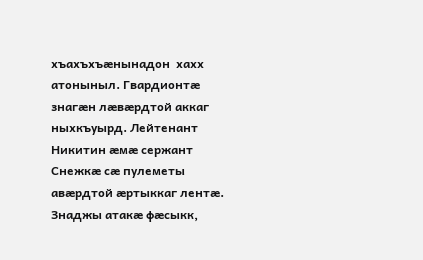хъахъхъæнынадон  хахх атоныныл. Гвардионтæ знагæн лæвæрдтой аккаг ныхкъуырд. Лейтенант Никитин æмæ сержант Снежкæ сæ пулеметы авæрдтой æртыккаг лентæ. Знаджы атакæ фæсыкк,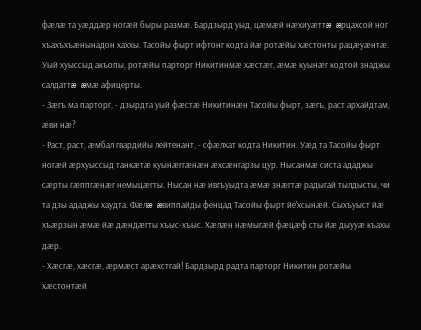фæлæ та уæддæр ногæй быры размæ. Бардзырд уыд, цæмæй нæхиуæттæ æрцахсой ног хъахъхъæнынадон хаххы. Тасойы фырт ифтонг кодта йæ ротæйы хæстонты рацæуæнтæ. Уый хуыссыд акъопы, ротæйы парторг Никитинмæ хæстæг, æмæ куынæг кодтой знаджы салдаттæ æмæ афицерты.
- Зæгъ ма парторг, - дзырдта уый фæстæ Никитинæн Тасойы фырт, зæгъ, раст архайдтам, æви нæ?
- Раст, раст, æмбал гвардийы лейтенант, - сфæлхат кодта Никитин. Уæд та Тасойы фырт ногæй æрхуыссыд танкæтæ куынæггæнæн æхсæнгарзы цур. Нысанмæ систа ададжы сæрты гæппгæнæг немыцæгты. Нысан нæ ивгъуыдта æмæ знæгтæ радыгай тылдысты, чи та дзы ададжы хаудта. Фæлæ æвиппайды фенцад Тасойы фырт йе'хсынæй. Сыхъуыст йæ хъæрзын æмæ йæ дæндæгты хъыс-хъыс. Хæлæн нæмыгæй фæцæф сты йæ дыууæ къахы дæр.
- Хæсгæ, хæсгæ, æрмæст арæхстгай! Бардзырд радта парторг Никитин ротæйы хæстонтæй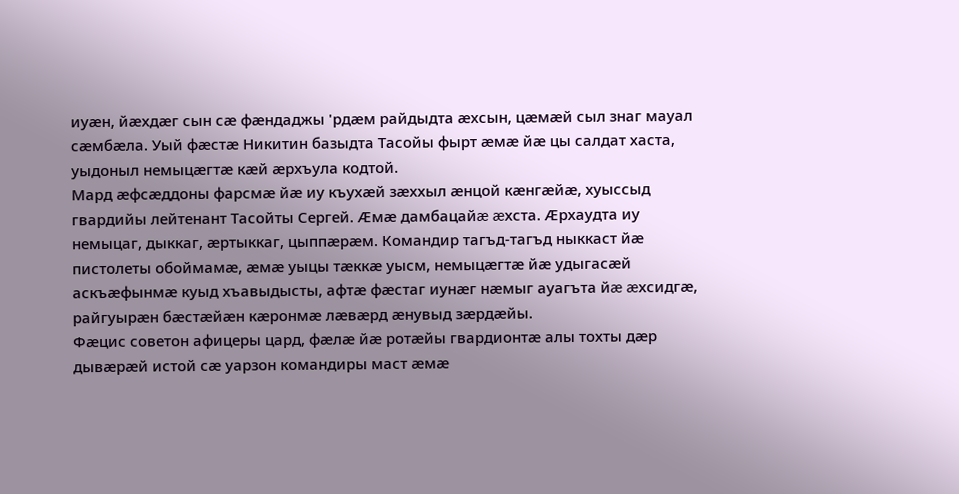иуæн, йæхдæг сын сæ фæндаджы 'рдæм райдыдта æхсын, цæмæй сыл знаг мауал сæмбæла. Уый фæстæ Никитин базыдта Тасойы фырт æмæ йæ цы салдат хаста, уыдоныл немыцæгтæ кæй æрхъула кодтой.
Мард æфсæддоны фарсмæ йæ иу къухæй зæххыл æнцой кæнгæйæ, хуыссыд гвардийы лейтенант Тасойты Сергей. Æмæ дамбацайæ æхста. Æрхаудта иу немыцаг, дыккаг, æртыккаг, цыппæрæм. Командир тагъд-тагъд ныккаст йæ пистолеты обоймамæ, æмæ уыцы тæккæ уысм, немыцæгтæ йæ удыгасæй аскъæфынмæ куыд хъавыдысты, афтæ фæстаг иунæг нæмыг ауагъта йæ æхсидгæ, райгуырæн бæстæйæн кæронмæ лæвæрд æнувыд зæрдæйы.
Фæцис советон афицеры цард, фæлæ йæ ротæйы гвардионтæ алы тохты дæр дывæрæй истой сæ уарзон командиры маст æмæ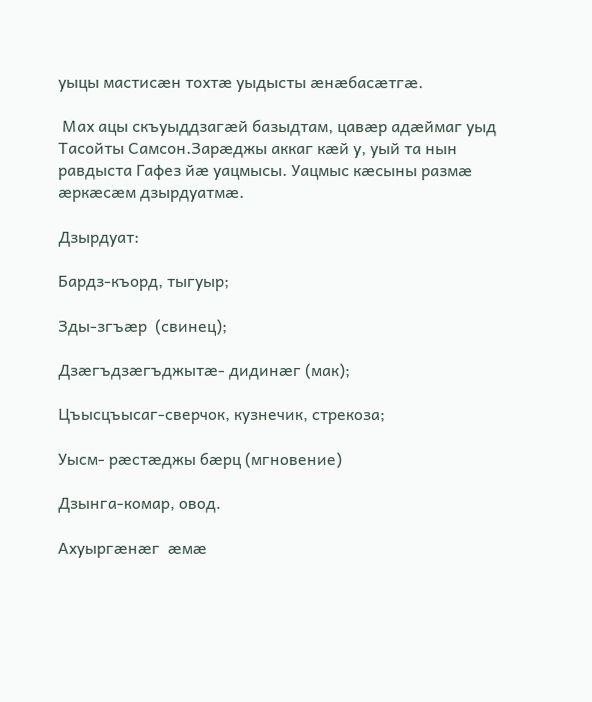уыцы мастисæн тохтæ уыдысты æнæбасæтгæ.

 Мах ацы скъуыддзагæй базыдтам, цавæр адæймаг уыд Тасойты Самсон.Зарæджы аккаг кæй у, уый та нын равдыста Гафез йæ уацмысы. Уацмыс кæсыны размæ æркæсæм дзырдуатмæ.

Дзырдуат:

Бардз-къорд, тыгуыр;

Зды-згъæр  (свинец);

Дзæгъдзæгъджытæ- дидинæг (мак);

Цъысцъысаг-сверчок, кузнечик, стрекоза;

Уысм- рæстæджы бæрц (мгновение)

Дзынга-комар, овод.

Ахуыргæнæг  æмæ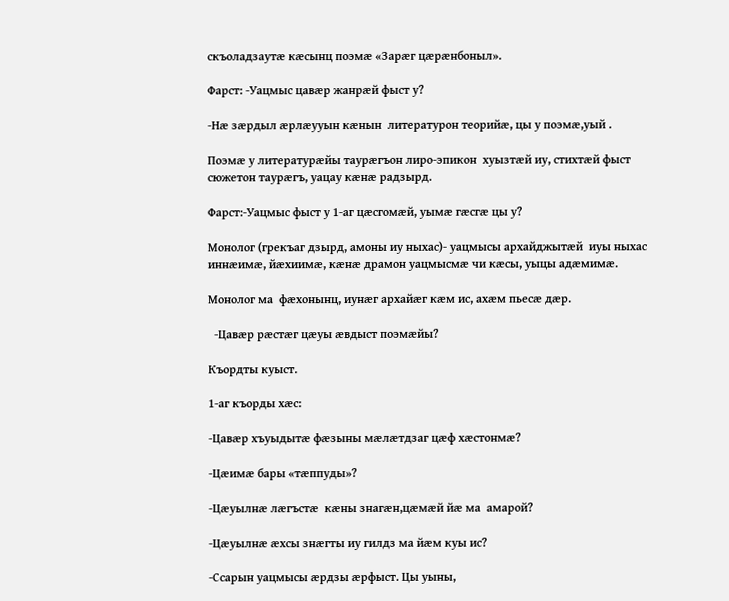скъоладзаутæ кæсынц поэмæ «Зарæг цæрæнбоныл».

Фарст: -Уацмыс цавӕр жанрӕй фыст у?

-Нӕ зӕрдыл ӕрлӕууын кӕнын  литературон теорийæ, цы у поэмӕ,уый .

Поэмæ у литературæйы таурæгъон лиро-эпикон  хуызтæй иу, стихтæй фыст сюжетон таурæгъ, уацау кæнæ радзырд.

Фарст:-Уацмыс фыст у 1-аг цæсгомæй, уымæ гæсгæ цы у?

Монолог (грекъаг дзырд, амоны иу ныхас)- уацмысы архайджытӕй  иуы ныхас иннӕимӕ, йӕхиимӕ, кӕнӕ драмон уацмысмӕ чи кӕсы, уыцы адӕмимӕ.

Монолог ма  фӕхонынц, иунӕг архайӕг кӕм ис, ахӕм пьесӕ дӕр.

  -Цавӕр рӕстӕг цӕуы ӕвдыст поэмӕйы?

Къордты куыст.

1-аг къорды хӕс:

-Цавӕр хъуыдытӕ фӕзыны мӕлӕтдзаг цӕф хӕстонмӕ?

-Цӕимӕ бары «тӕппуды»?

-Цӕуылнӕ лӕгъстӕ  кӕны знагӕн,цӕмӕй йӕ ма  амарой?

-Цӕуылнӕ ӕхсы знӕгты иу гилдз ма йӕм куы ис?

-Ссарын уацмысы ӕрдзы ӕрфыст. Цы уыны,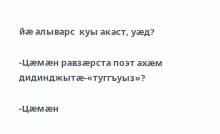йӕ алыварс  куы акаст, уӕд?

-Цæмæн равзæрста поэт ахæм дидинджытæ-«туггъуыз»?

-Цӕмӕн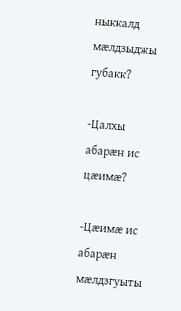ныккалд мӕлдзыджы губакк?

-Цалхы абарæн ис цæимæ?

-Цӕимӕ ис абарӕн мӕлдзгуыты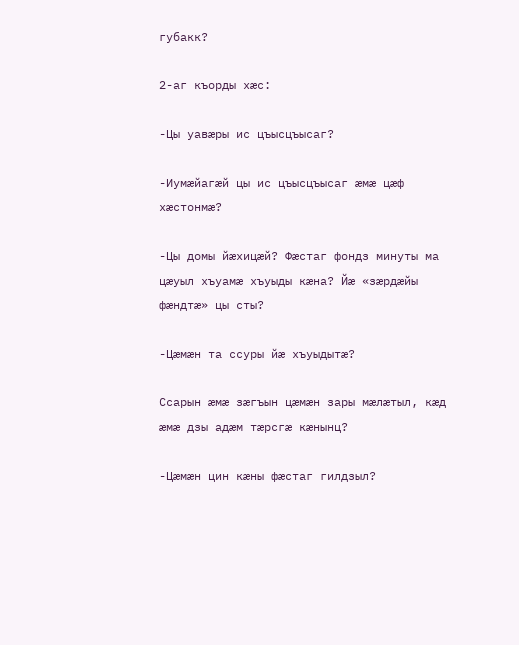губакк?

2-аг къорды хӕс:

-Цы уавӕры ис цъысцъысаг?

-Иумӕйагӕй цы ис цъысцъысаг ӕмӕ цӕф хӕстонмӕ?

-Цы домы йӕхицӕй? Фӕстаг фондз минуты ма цӕуыл хъуамӕ хъуыды кӕна? Йӕ «зӕрдӕйы фӕндтӕ» цы сты?

-Цӕмӕн та ссуры йӕ хъуыдытӕ?

Ссарын ӕмӕ зӕгъын цӕмӕн зары мӕлӕтыл, кӕд ӕмӕ дзы адӕм тӕрсгӕ кӕнынц?

-Цӕмӕн цин кӕны фӕстаг гилдзыл?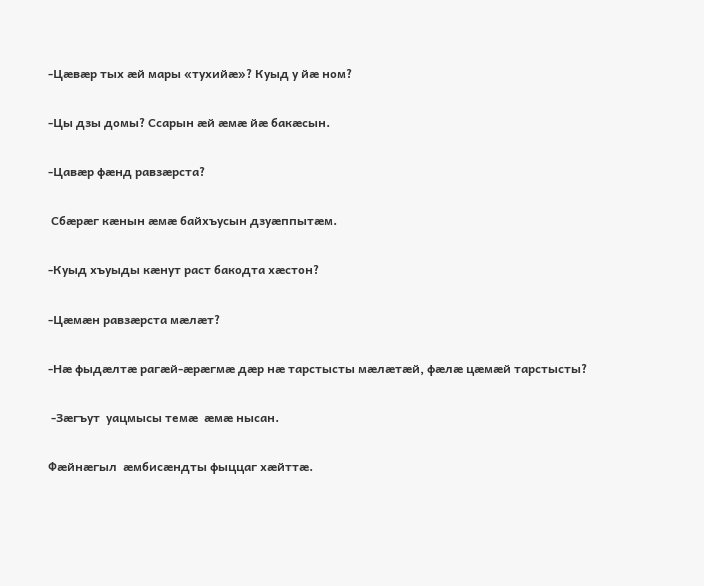-Цӕвӕр тых ӕй мары «тухийӕ»? Куыд у йӕ ном?

-Цы дзы домы? Ссарын ӕй ӕмӕ йӕ бакӕсын.

-Цавӕр фӕнд равзӕрста?

 Сбӕрӕг кӕнын ӕмӕ байхъусын дзуӕппытӕм.

-Куыд хъуыды кӕнут раст бакодта хӕстон?

-Цӕмӕн равзӕрста мӕлӕт?

-Нӕ фыдӕлтӕ рагӕй-ӕрӕгмӕ дӕр нӕ тарстысты мӕлӕтӕй, фӕлӕ цӕмӕй тарстысты?

 -Зӕгъут  уацмысы темӕ  ӕмӕ нысан.

Фӕйнӕгыл  ӕмбисӕндты фыццаг хӕйттӕ.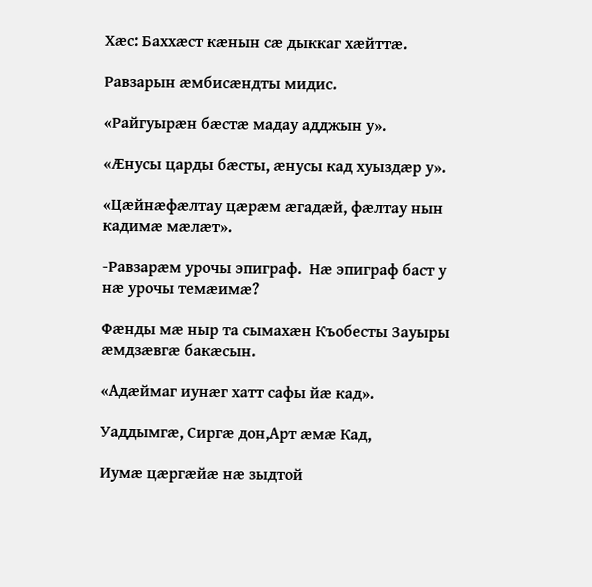Хӕс: Баххӕст кӕнын сӕ дыккаг хӕйттӕ.

Равзарын ӕмбисӕндты мидис.

«Райгуырӕн бӕстӕ мадау адджын у».

«Ӕнусы царды бӕсты, ӕнусы кад хуыздӕр у».

«Цӕйнӕфӕлтау цӕрӕм ӕгадӕй, фӕлтау нын кадимӕ мӕлӕт».

-Равзарӕм урочы эпиграф.  Нæ эпиграф баст у нæ урочы темæимæ?

Фæнды мæ ныр та сымахæн Къобесты Зауыры æмдзæвгæ бакæсын.

«Адӕймаг иунӕг хатт сафы йӕ кад».

Уаддымгӕ, Сиргӕ дон,Арт ӕмӕ Кад,

Иумӕ цӕргӕйӕ нӕ зыдтой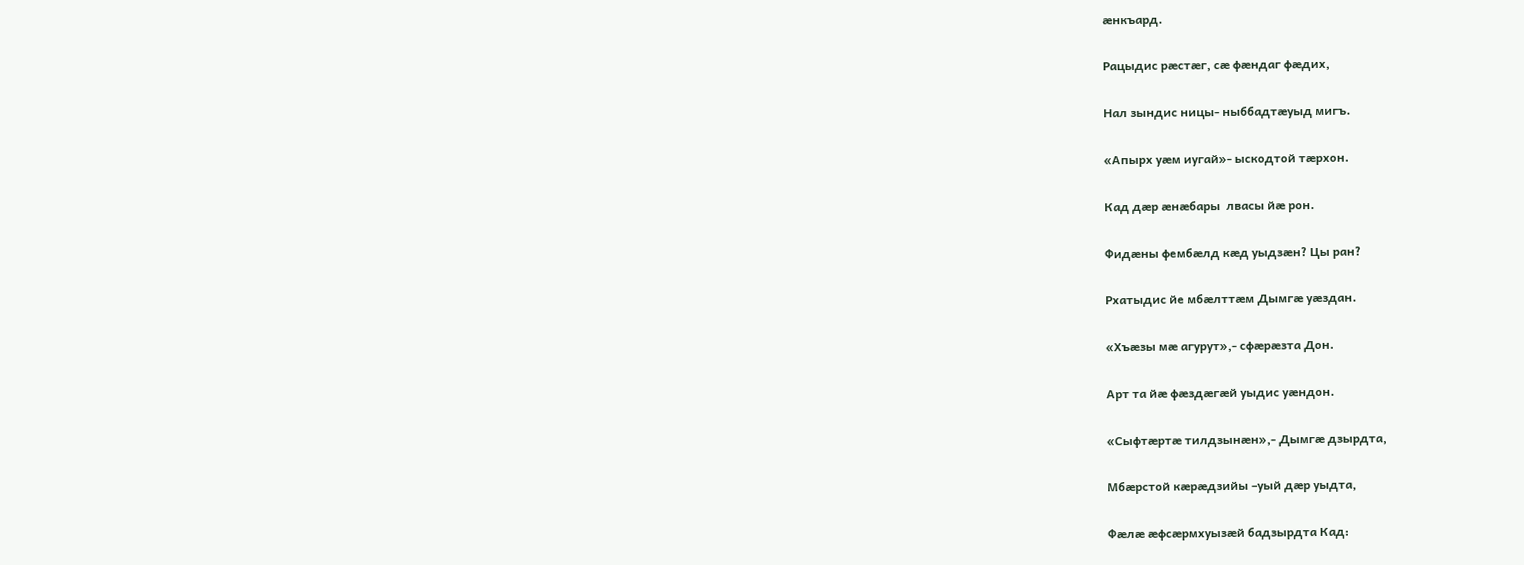ӕнкъард.

Рацыдис рӕстӕг, сӕ фӕндаг фӕдих,

Нал зындис ницы- ныббадтӕуыд мигъ.

«Апырх уӕм иугай»- ыскодтой тӕрхон.

Кад дӕр ӕнӕбары  лвасы йӕ рон.

Фидӕны фембӕлд кӕд уыдзӕн? Цы ран?

Рхатыдис йе мбӕлттӕм Дымгӕ уӕздан.

«Хъӕзы мӕ агурут»,- сфӕрӕзта Дон.

Арт та йӕ фӕздӕгӕй уыдис уӕндон.

«Сыфтӕртӕ тилдзынӕн»,- Дымгӕ дзырдта,

Мбӕрстой кӕрӕдзийы –уый дӕр уыдта,

Фӕлӕ ӕфсӕрмхуызӕй бадзырдта Кад: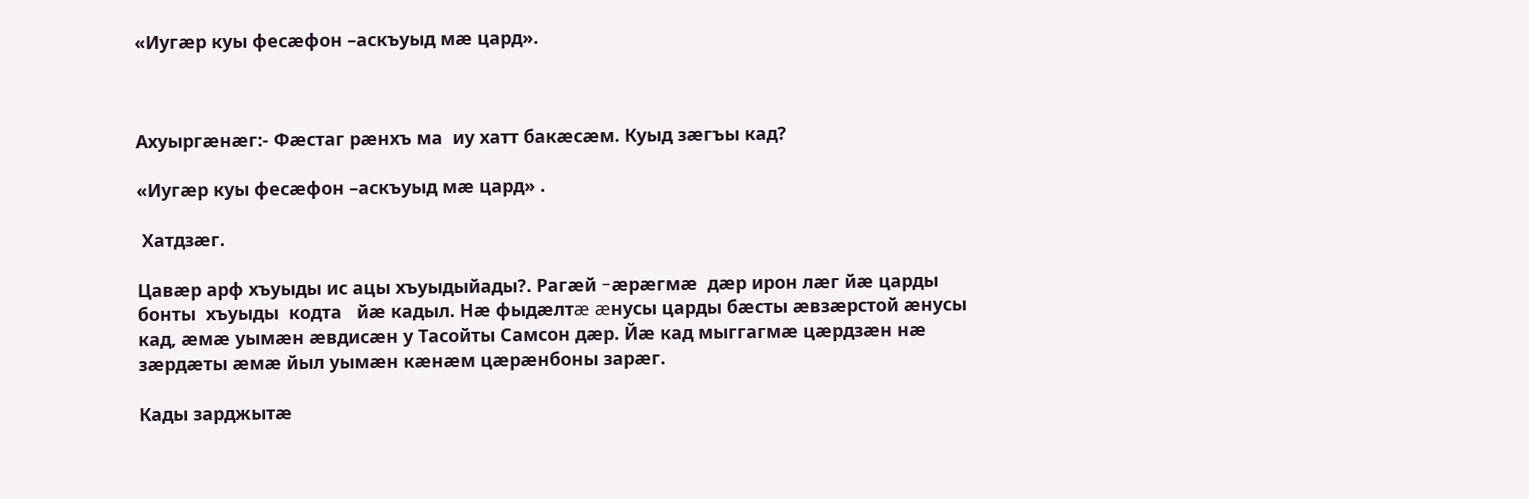«Иугӕр куы фесӕфон –аскъуыд мӕ цард».



Ахуыргæнæг:- Фæстаг рæнхъ ма  иу хатт бакæсæм. Куыд зæгъы кад?

«Иугӕр куы фесӕфон –аскъуыд мӕ цард» .

 Хатдзӕг.

Цавæр арф хъуыды ис ацы хъуыдыйады?. Рагæй -æрæгмæ  дæр ирон лæг йæ царды  бонты  хъуыды  кодта   йæ кадыл. Нæ фыдæлтæ æнусы царды бæсты æвзæрстой æнусы кад, æмæ уымæн æвдисæн у Тасойты Самсон дæр. Йæ кад мыггагмæ цæрдзæн нæ зæрдæты æмæ йыл уымæн кæнæм цæрæнбоны зарæг.

Кады зарджытæ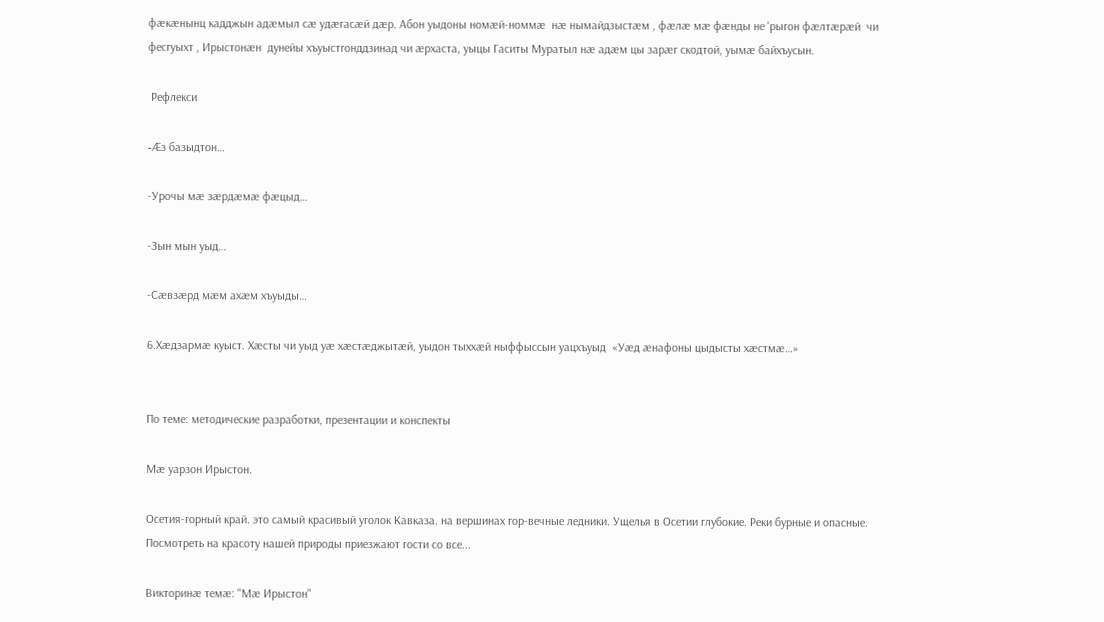фæкæнынц кадджын адæмыл сæ удæгасæй дæр. Абон уыдоны номæй-номмæ  нæ нымайдзыстæм , фæлæ мæ фæнды не 'рыгон фæлтæрæй  чи  фесгуыхт , Ирыстонæн  дунейы хъуыстгонддзинад чи æрхаста, уыцы Гаситы Муратыл нæ адæм цы зарæг скодтой, уымæ байхъусын.

 Рефлекси

-Æз базыдтон…

-Урочы мæ зæрдæмæ фæцыд…

-Зын мын уыд…

-Сæвзæрд мæм ахæм хъуыды…

6.Хӕдзармӕ куыст. Хӕсты чи уыд уӕ хӕстӕджытӕй, уыдон тыххӕй ныффыссын уацхъуыд  «Уӕд ӕнафоны цыдысты хӕстмӕ…»


По теме: методические разработки, презентации и конспекты

Мæ уарзон Ирыстон.

Осетия-горный край. это самый красивый уголок Кавказа. на вершинах гор-вечные ледники. Ущелья в Осетии глубокие. Реки бурные и опасные. Посмотреть на красоту нашей природы приезжают гости со все...

Викторинæ темæ: "Мæ Ирыстон"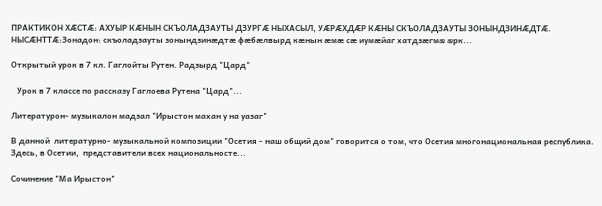ПРАКТИКОН ХÆСТÆ: АХУЫР КÆНЫН СКЪОЛАДЗАУТЫ ДЗУРГÆ НЫХАСЫЛ, УÆРÆХДÆР КÆНЫ СКЪОЛАДЗАУТЫ ЗОНЫНДЗИНÆДТÆ.  НЫСÆНТТÆ:Зонадон: скъоладзауты зонындзинæдтæ фæбæлвырд кæнын æмæ сæ иумæйаг хатдзæгмæ æрк...

Открытый урок в 7 кл. Гаглойты Рутен. Радзырд "Цард"

   Урок в 7 классе по рассказу Гаглоева Рутена "Цард"...

Литературон- музыкалон мадзал "Ирыстон махан у на уазаг"

В данной  литературно- музыкальной композиции "Осетия - наш общий дом" говорится о том, что Осетия многонациональная республика. Здесь, в Осетии,  представители всех национальносте...

Сочинение "Ма Ирыстон"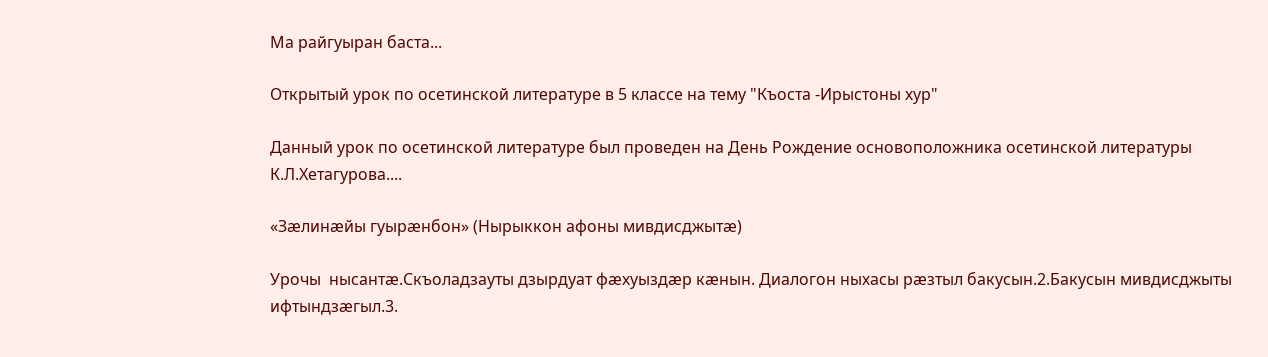Ма райгуыран баста...

Открытый урок по осетинской литературе в 5 классе на тему "Къоста -Ирыстоны хур"

Данный урок по осетинской литературе был проведен на День Рождение основоположника осетинской литературы К.Л.Хетагурова....

«Зæлинæйы гуырæнбон» (Нырыккон афоны мивдисджытæ)

Урочы  нысантæ.Скъоладзауты дзырдуат фæхуыздæр кæнын. Диалогон ныхасы рæзтыл бакусын.2.Бакусын мивдисджыты ифтындзæгыл.3.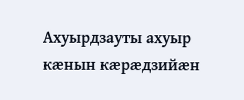Ахуырдзауты ахуыр кæнын кæрæдзийæн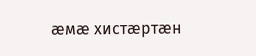æмæ хистæртæн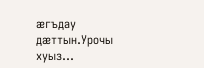æгъдау дæттын.Урочы хуыз...